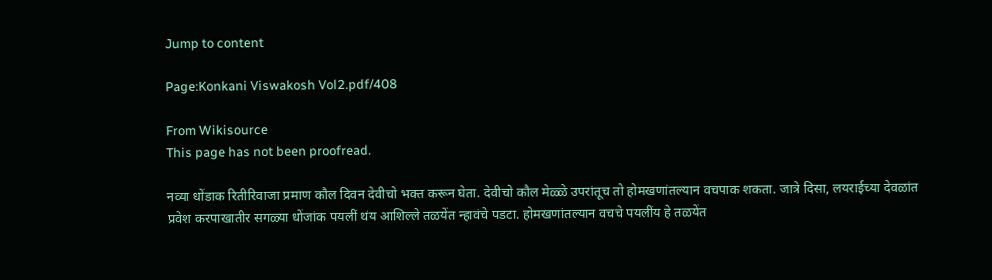Jump to content

Page:Konkani Viswakosh Vol2.pdf/408

From Wikisource
This page has not been proofread.

नव्या धोंडाक रितीरिवाजा प्रमाण कौल दिवन देवीचो भक्त करून घेता. देवीचो कौल मेळ्ळे उपरांतूच तो होमखणांतल्यान वचपाक शकता. जात्रे दिसा, लयराईच्या देवळांत प्रवेश करपाखातीर सगळ्या धोंजांक पयलीं थंय आशिल्ले तळयेंत न्हावंचे पडटा. होमखणांतल्यान वचचे पयलींय हे तळयेंत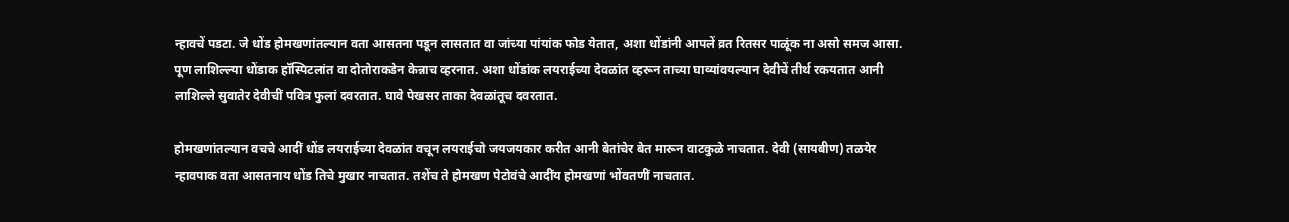न्हावचें पडटा. जे धोंड होमखणांतल्यान वता आसतना पडून लासतात वा जांच्या पांयांक फोड येतात, अशा धोंडांनी आपलें व्रत रितसर पाळूंक ना असो समज आसा. पूण लाशिल्ल्या धोंडाक हॉस्पिटलांत वा दोतोराकडेन केन्नाच व्हरनात. अशा धोंडांक लयराईच्या देवळांत व्हरून ताच्या घाव्यांवयल्यान देवीचें तीर्थ रकयतात आनी लाशिल्ले सुवातेर देवीचीं पवित्र फुलां दवरतात. घावे पेखसर ताका देवळांतूच दवरतात.

होमखणांतल्यान वचचे आदीं धोंड लयराईच्या देवळांत वचून लयराईचो जयजयकार करीत आनी बेतांचेर बेत मारून वाटकुळे नाचतात. देवी (सायबीण) तळयेर न्हावपाक वता आसतनाय धोंड तिचे मुखार नाचतात. तशेंच ते होमखण पेटोवंचे आदींय होमखणां भोंवतणीं नाचतात.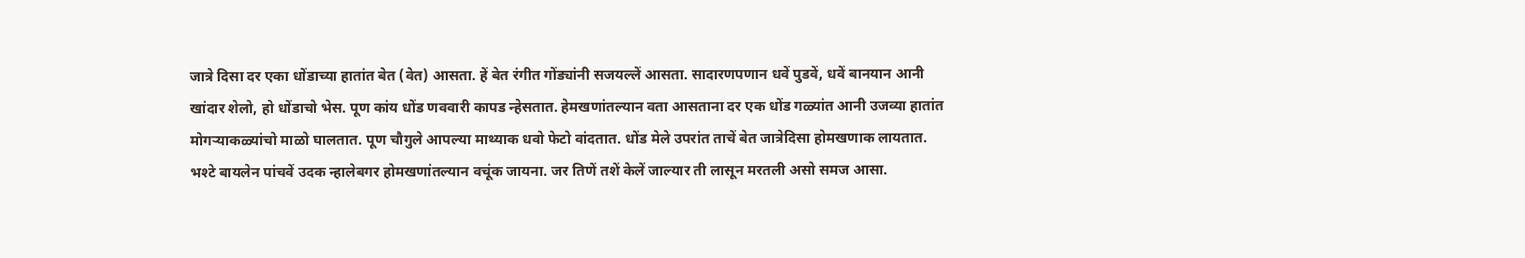जात्रे दिसा दर एका धोंडाच्या हातांत बेत (वेत) आसता. हें बेत रंगीत गोंड्यांनी सजयल्लें आसता. सादारणपणान धवें पुडवें, धवें बानयान आनी खांदार शेलो, हो धोंडाचो भेस. पूण कांय धोंड णववारी कापड न्हेसतात. हेमखणांतल्यान वता आसताना दर एक धोंड गळ्यांत आनी उजव्या हातांत मोगऱ्याकळ्यांचो माळो घालतात. पूण चौगुले आपल्या माथ्याक धवो फेटो वांदतात. धोंड मेले उपरांत ताचें बेत जात्रेदिसा होमखणाक लायतात. भश्टे बायलेन पांचवें उदक न्हालेबगर होमखणांतल्यान वचूंक जायना. जर तिणें तशें केलें जाल्यार ती लासून मरतली असो समज आसा.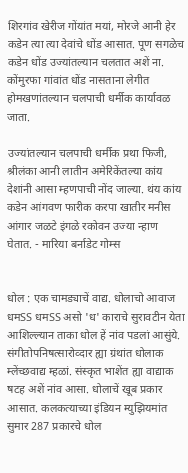शिरगांव खेरीज गोंयांत मयां, मोरजे आनी हेर कडेन त्या त्या देवांचे धोंड आसात. पूण सगळेच कडेन धोंड उज्यांतल्यान चलतात अशें ना. कोंमुरफा गांवांत धोंड नासताना लेगीत होमखणांतल्यान चलपाची धर्मीक कार्यावळ जाता.

उज्यांतल्यान चलपाची धर्मीक प्रथा फिजी, श्रीलंका आनी लातीन अमेरिकेंतल्या कांय देशांनी आसा म्हणपाची नोंद जाल्या. थंय कांय कडेन आंगवण फारीक करपा खातीर मनीस आंगार जळटे इंगळे रकोवन उज्या न्हाण घेतात. - मारिया बर्नाडेट गोम्स


धोल : एक चामड्याचें वाद्य. धोलाचो आवाज धमSS धमSS असो 'ध' काराचे सुरावटीन येता आशिल्ल्यान ताका धोल हें नांव पडलां आसुंये. संगीतोपनिषत्सारोव्दार ह्या ग्रंथांत धोलाक म्लेंच्छवाद्य म्हळां. संस्कृत भाशेंत ह्या वाद्याक षटह अशें नांव आसा. धोलाचें खूब प्रकार आसात. कलकत्याच्या इंडियन म्युझियमांत सुमार 287 प्रकारचे धोल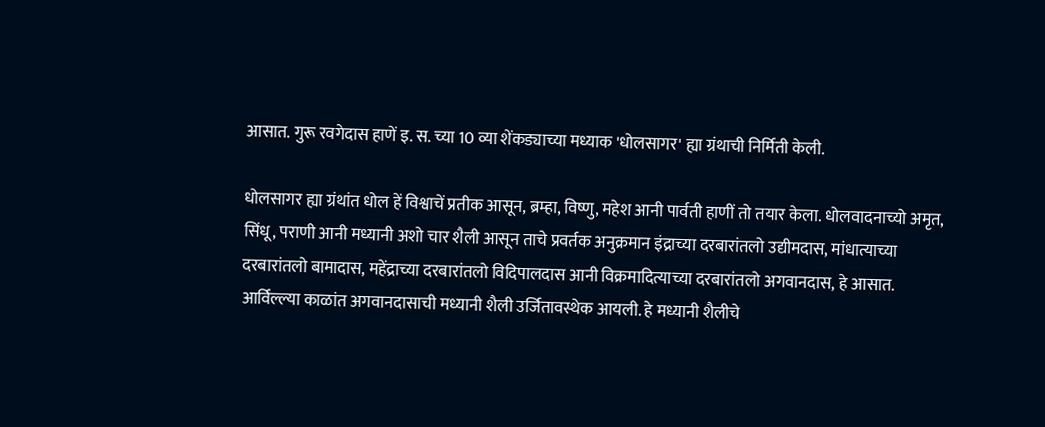आसात. गुरू रवगेदास हाणें इ. स. च्या 10 व्या शेंकड्याच्या मध्याक 'धोलसागर' ह्या ग्रंथाची निर्मिती केली.

धोलसागर ह्या ग्रंथांत धोल हें विश्वाचें प्रतीक आसून, ब्रम्हा, विष्णु, महेश आनी पार्वती हाणीं तो तयार केला. धोलवादनाच्यो अमृत, सिंधू, पराणी आनी मध्यानी अशो चार शैली आसून ताचे प्रवर्तक अनुक्रमान इंद्राच्या दरबारांतलो उद्यीमदास, मांधात्याच्या दरबारांतलो बामादास, महेंद्राच्या दरबारांतलो विदिपालदास आनी विक्रमादित्याच्या दरबारांतलो अगवानदास, हे आसात. आर्विल्ल्या काळांत अगवानदासाची मध्यानी शैली उर्जितावस्थेक आयली. हे मध्यानी शैलीचे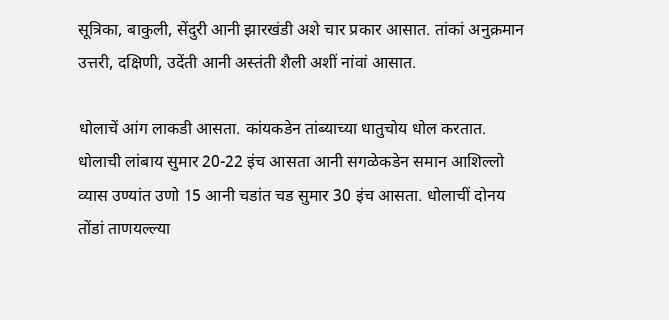सूत्रिका, बाकुली, सेंदुरी आनी झारखंडी अशे चार प्रकार आसात. तांकां अनुक्रमान उत्तरी, दक्षिणी, उदेंती आनी अस्तंती शैली अशीं नांवां आसात.

धोलाचें आंग लाकडी आसता. कांयकडेन तांब्याच्या धातुचोय धोल करतात. धोलाची लांबाय सुमार 20-22 इंच आसता आनी सगळेकडेन समान आशिल्लो व्यास उण्यांत उणो 15 आनी चडांत चड सुमार 30 इंच आसता. धोलाचीं दोनय तोंडां ताणयल्ल्या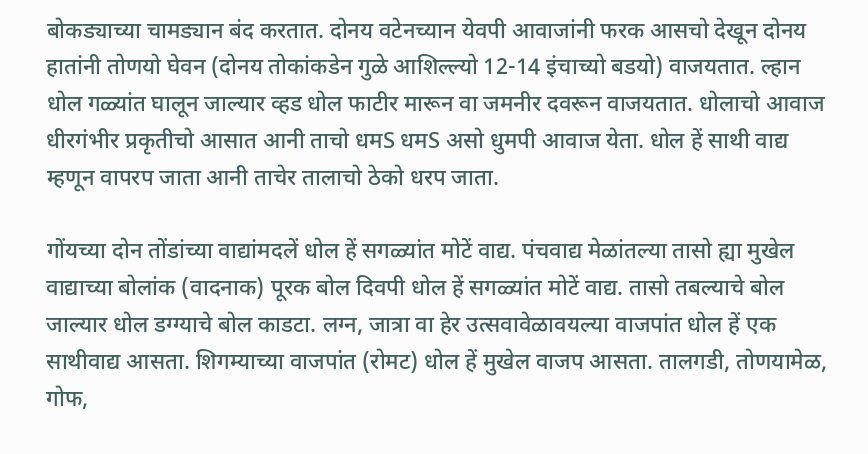बोकड्याच्या चामड्यान बंद करतात. दोनय वटेनच्यान येवपी आवाजांनी फरक आसचो देखून दोनय हातांनी तोणयो घेवन (दोनय तोकांकडेन गुळे आशिल्ल्यो 12-14 इंचाच्यो बडयो) वाजयतात. ल्हान धोल गळ्यांत घालून जाल्यार व्हड धोल फाटीर मारून वा जमनीर दवरून वाजयतात. धोलाचो आवाज धीरगंभीर प्रकृतीचो आसात आनी ताचो धमS धमS असो धुमपी आवाज येता. धोल हें साथी वाद्य म्हणून वापरप जाता आनी ताचेर तालाचो ठेको धरप जाता.

गोंयच्या दोन तोंडांच्या वाद्यांमदलें धोल हें सगळ्यांत मोटें वाद्य. पंचवाद्य मेळांतल्या तासो ह्या मुखेल वाद्याच्या बोलांक (वादनाक) पूरक बोल दिवपी धोल हें सगळ्यांत मोटें वाद्य. तासो तबल्याचे बोल जाल्यार धोल डग्ग्याचे बोल काडटा. लग्न, जात्रा वा हेर उत्सवावेळावयल्या वाजपांत धोल हें एक साथीवाद्य आसता. शिगम्याच्या वाजपांत (रोमट) धोल हें मुखेल वाजप आसता. तालगडी, तोणयामेळ, गोफ,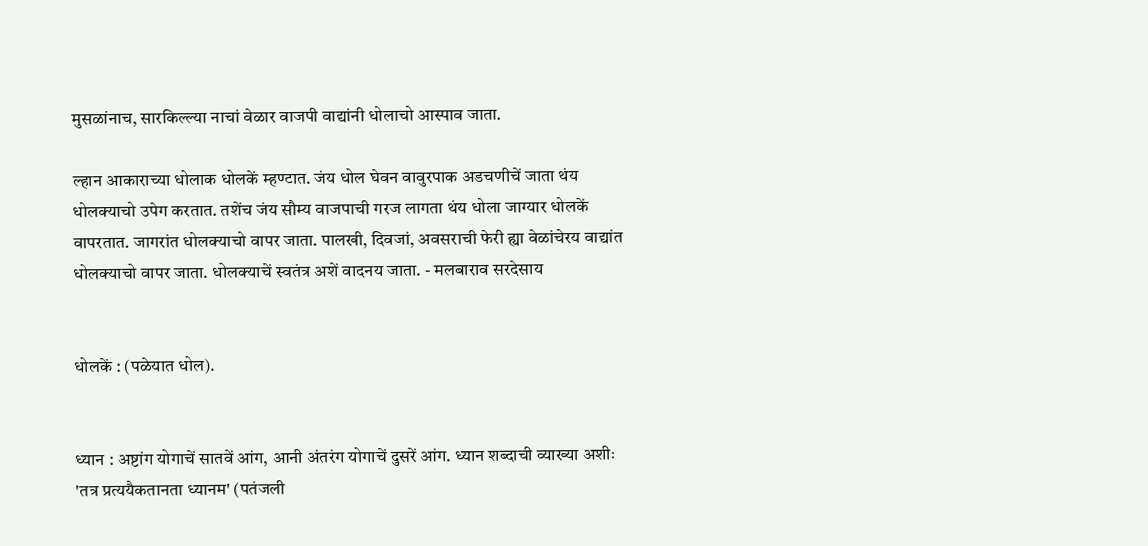मुसळांनाच, सारकिल्ल्या नाचां वेळार वाजपी वाद्यांनी धोलाचो आस्पाव जाता.

ल्हान आकाराच्या धोलाक धोलकें म्हण्टात. जंय धोल घेवन वावुरपाक अडचणीचें जाता थंय धोलक्याचो उपेग करतात. तशेंच जंय सौम्य वाजपाची गरज लागता थंय धोला जाग्यार धोलकें वापरतात. जागरांत धोलक्याचो वापर जाता. पालखी, दिवजां, अवसराची फेरी ह्या वेळांचेरय वाद्यांत धोलक्याचो वापर जाता. धोलक्याचें स्वतंत्र अशें वादनय जाता. - मलबाराव सरदेसाय


धोलकें : (पळेयात धोल).


ध्यान : अष्टांग योगाचें सातवें आंग, आनी अंतरंग योगाचें दुसरें आंग. ध्यान शब्दाची व्याख्या अशीः 'तत्र प्रत्ययैकतानता ध्यानम' (पतंजली